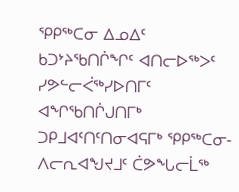ᕿᑭᖅᑕᓂ ᐃᓄᐃᑦ ᑲᑐᔾᔨᖃᑎᒌᖏᑦ ᐊᑎᓕᐅᖅᐳᑦ ᓯᕗᓪᓕᐹᖅᓯᐅᑎᒥᑦ ᐊᖏᖃᑎᒌᒍᑎᒥᒃ ᑐᑭᒧᐊᑦᑎᑦᑎᓂᐊᕋᒥᒃ ᕿᑭᖅᑕᓂ-ᐱᓕᕆᐊᖑᔪᒧᑦ ᑖᕗᖓᓕᒫᖅ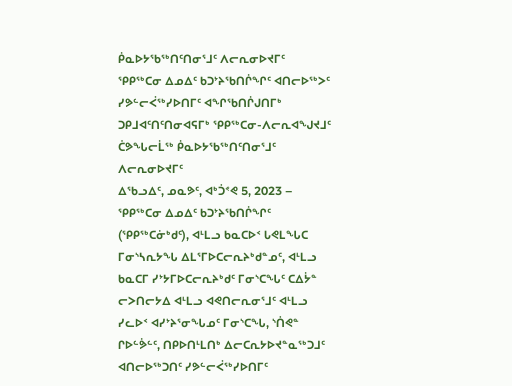ᑮᓇᐅᔭᖃᖅᑎᑦᑎᓂᕐᒧᑦ ᐱᓕᕆᓂᐅᔪᒥᑦ
ᕿᑭᖅᑕᓂ ᐃᓄᐃᑦ ᑲᑐᔾᔨᖃᑎᒌᖏᑦ ᐊᑎᓕᐅᖅᐳᑦ ᓯᕗᓪᓕᐹᖅᓯᐅᑎᒥᑦ ᐊᖏᖃᑎᒌᒍᑎᒥᒃ ᑐᑭᒧᐊᑦᑎᑦᑎᓂᐊᕋᒥᒃ ᕿᑭᖅᑕᓂ-ᐱᓕᕆᐊᖑᔪᒧᑦ ᑖᕗᖓᓕᒫᖅ ᑮᓇᐅᔭᖃᖅᑎᑦᑎᓂᕐᒧᑦ ᐱᓕᕆᓂᐅᔪᒥᑦ
ᐃᖃᓗᐃᑦ, ᓄᓇᕗᑦ, ᐊᒃᑑᕝᕙ 5, 2023 – ᕿᑭᖅᑕᓂ ᐃᓄᐃᑦ ᑲᑐᔾᔨᖃᑎᒌᖏᑦ (ᕿᑭᖅᑕᓃᒃᑯᑦ), ᐊᒻᒪᓗ ᑲᓇᑕᐅᑉ ᒐᕙᒪᖓᑕ ᒥᓂᔅᓴᕆᔭᖓ ᐃᒪᕐᒥᐅᑕᓕᕆᔨᒃᑯᓐᓄᑦ, ᐊᒻᒪᓗ ᑲᓇᑕᒥ ᓯᔾᔭᒥᐅᑕᓕᕆᔨᒃᑯᑦ ᒥᓂᔅᑕᖓᑦ ᑕᐃᔮᓐ ᓕᐳᑎᓕᔭᐃ ᐊᒻᒪᓗ ᐊᕙᑎᓕᕆᓂᕐᒧᑦ ᐊᒻᒪᓗ ᓯᓚᐅᑉ ᐊᓯᔾᔨᕐᓂᖓᓄᑦ ᒥᓂᔅᑕᖓ, ᔅᑏᕙᓐ ᒋᐅᓪᕘᓪᑦ, ᑎᑭᐅᑎᒻᒪᑎᒃ ᐃᓕᑕᕆᔭᐅᔪᓐᓇᖅᑐᒧᑦ ᐊᑎᓕᐅᖅᑐᑎᑦ ᓯᕗᓪᓕᐹᖅᓯᐅᑎᒥᑦ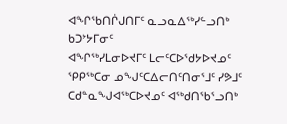ᐊᖏᖃᑎᒌᒍᑎᒥᑦ ᓇᓗᓇᐃᖅᓯᓪᓗᑎᒃ ᑲᑐᔾᔭᒥᓂᑦ
ᐊᖏᖅᓯᒪᓂᐅᔪᒥᑦ ᒪᓕᑦᑕᐅᖁᔭᐅᔪᓄᑦ ᕿᑭᖅᑕᓂ ᓄᖑᑦᑕᐃᓕᑎᑦᑎᓂᕐᒧᑦ ᓯᕗᒧᑦ ᑕᑯᓐᓇᖑᐊᖅᑕᐅᔪᓄᑦ ᐊᖅᑯᑎᖃᕐᓗᑎᒃ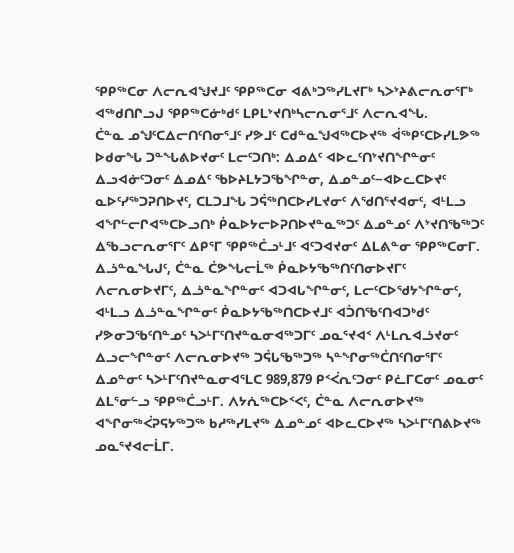ᕿᑭᖅᑕᓂ ᐱᓕᕆᐊᖑᔪᒧᑦ ᕿᑭᖅᑕᓂ ᐊᕕᒃᑐᖅᓯᒪᔪᒥᒃ ᓴᐳᔾᔨᕕᓕᕆᓂᕐᒥᒃ ᐊᖅᑯᑎᒋᓗᒍ ᕿᑭᖅᑕᓃᒃᑯᑦ ᒪᑭᒪᔾᔪᑎᒃᓴᓕᕆᓂᕐᒧᑦ ᐱᓕᕆᐊᖓ.
ᑖᓐᓇ ᓄᖑᑦᑕᐃᓕᑎᑦᑎᓂᕐᒧᑦ ᓯᕗᒧᑦ ᑕᑯᓐᓇᖑᐊᖅᑕᐅᔪᖅ ᐋᖅᑭᑦᑕᐅᓯᒪᕗᖅ ᐅᑯᓂᖓ ᑐᓐᖓᕕᐅᔪᓂᑦ ᒪᓕᑦᑐᑎᒃ: ᐃᓄᐃᑦ ᐊᐅᓚᑦᑎᔾᔪᑎᖏᓐᓂᑦ ᐃᓗᐊᓃᑦᑐᓂᑦ ᐃᓄᐃᑦ ᖃᐅᔨᒪᔭᑐᖃᖏᓐᓂ, ᐃᓄᓐᓄᑦ−ᐊᐅᓚᑕᐅᔪᑦ ᓇᐅᑦᓯᖅᑐᕈᑎᐅᔪᑦ, ᑕᒪᑐᒧᖓ ᑐᕌᖅᑎᑕᐅᓯᒪᔪᓂᑦ ᐱᖁᑎᕐᔪᐊᓂᑦ, ᐊᒻᒪᓗ ᐊᖏᓪᓕᒋᐊᖅᑕᐅᓗᑎᒃ ᑮᓇᐅᔭᓕᐅᕈᑎᐅᔪᓐᓇᖅᑐᑦ ᐃᓄᓐᓄᑦ ᐱᔾᔪᑎᖃᖅᑐᑦ ᐃᖃᓗᓕᕆᓂᕐᒥᑦ ᐃᑭᕐᒥ ᕿᑭᖅᑖᓗᒻᒧᑦ ᐊᑦᑐᐊᔪᓂᑦ ᐃᒪᕕᓐᓂ ᕿᑭᖅᑕᓂᒥ.
ᐃᓘᓐᓇᖓᒍᑦ, ᑖᓐᓇ ᑖᕗᖓᓕᒫᖅ ᑮᓇᐅᔭᖃᖅᑎᑦᑎᓂᐅᔪᒥᑦ ᐱᓕᕆᓂᐅᔪᒥᑦ, ᐃᓘᓐᓇᖏᓐᓂᑦ ᐊᑐᐊᒐᖏᓐᓂᑦ, ᒪᓕᑦᑕᐅᖁᔭᖏᓐᓂᑦ, ᐊᒻᒪᓗ ᐃᓘᓐᓇᖏᓐᓂᑦ ᑮᓇᐅᔭᖃᖅᑎᑕᐅᔪᒧᑦ ᐊᑑᑎᖃᑦᑎᐊᑐᒃᑯᑦ ᓯᕗᓂᑐᖃᑦᑎᓐᓄᑦ ᓴᐳᒻᒥᑦᑎᔪᓐᓇᓂᐊᖅᑐᒥᑦ ᓄᓇᕐᔪᐊᑉ ᐱᒻᒪᕆᐊᓘᔪᓂᑦ ᐃᓗᓕᖏᓐᓂᑦ ᐱᓕᕆᓂᐅᔪᖅ ᑐᕌᒐᖃᖅᑐᖅ ᓴᓐᖏᓂᖅᑖᑎᑦᑎᓂᕐᒥᑦ ᐃᓄᓐᓂᑦ ᓴᐳᒻᒥᑦᑎᔪᓐᓇᓂᐊᕐᒪᑕ 989,879 ᑭᑉᐹᕆᑦᑐᓂᑦ ᑭᓛᒥᑕᓂᑦ ᓄᓇᓂᑦ ᐃᒪᕐᓂᓪᓗ ᕿᑭᖅᑖᓗᒻᒥ. ᐱᔭᕇᖅᑕᐅᑉᐸᑦ, ᑖᓐᓇ ᐱᓕᕆᓂᐅᔪᖅ ᐊᖏᓂᖅᐹᕈᕋᔭᖅᑐᖅ ᑲᓱᖅᓯᒪᔪᖅ ᐃᓄᓐᓄᑦ ᐊᐅᓚᑕᐅᔪᖅ ᓴᐳᒻᒥᑦᑎᕕᐅᔪᖅ ᓄᓇᕐᔪᐊᓕᒫᒥ.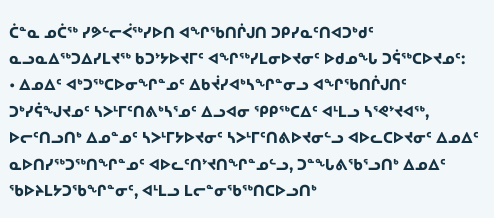ᑖᓐᓇ ᓄᑖᖅ ᓯᕗᓪᓕᐹᖅᓯᐅᑎ ᐊᖏᖃᑎᒌᒍᑎ ᑐᑭᓯᓇᑦᑎᐊᑐᒃᑯᑦ ᓇᓗᓇᐃᖅᑐᐃᓯᒪᔪᖅ ᑲᑐᔾᔭᐅᔪᒥᑦ ᐊᖏᖅᓯᒪᓂᐅᔪᓂᑦ ᐅᑯᓄᖓ ᑐᕌᖅᑕᐅᔪᓄᑦ:
• ᐃᓄᐃᑦ ᐊᒃᑐᖅᑕᐅᓂᖏᓐᓄᑦ ᐃᑲᔫᓯᐊᒃᓴᖏᓐᓂᓗ ᐊᖏᖃᑎᒌᒍᑎᑦ ᑐᒃᓯᕌᖑᔪᓄᑦ ᓴᐳᒻᒥᑦᑎᕕᒃᓴᕐᓄᑦ ᐃᓗᐊᓂ ᕿᑭᖅᑕᐃᑦ ᐊᒻᒪᓗ ᓴᕐᕙᔾᔪᐊᖅ, ᐅᓕᑦᑎᓗᑎᒃ ᐃᓄᓐᓄᑦ ᓴᐳᒻᒥᔭᐅᔪᓂᑦ ᓴᐳᒻᒥᑦᑎᕕᐅᔪᓂᓪᓗ ᐊᐅᓚᑕᐅᔪᓂᑦ ᐃᓄᐃᑦ ᓇᐅᑎᓯᖅᑐᖅᑎᖏᓐᓄᑦ ᐊᐅᓚᑦᑎᔾᔪᑎᖏᓐᓄᓪᓗ, ᑐᓐᖓᕕᖃᕐᓗᑎᒃ ᐃᓄᐃᑦ ᖃᐅᔨᒪᔭᑐᖃᖏᓐᓂᑦ, ᐊᒻᒪᓗ ᒪᓕᓐᓂᖃᖅᑎᑕᐅᓗᑎᒃ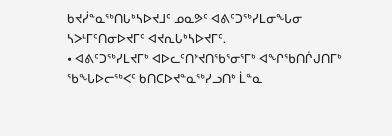ᑲᔪᓰᓐᓇᖅᑎᒐᒃᓴᐅᔪᒧᑦ ᓄᓇᕗᑦ ᐊᕕᑦᑐᖅᓯᒪᓂᖓᓂ ᓴᐳᒻᒥᑦᑎᓂᐅᔪᒥᑦ ᐊᔪᕆᒐᒃᓴᐅᔪᒥᑦ.
• ᐊᕕᑦᑐᖅᓯᒪᔪᒥᒃ ᐊᐅᓚᑦᑎᔾᔪᑎᖃᕐᓂᕐᒥᒃ ᐊᖏᖃᑎᒌᒍᑎᒥᒃ ᖃᖓᐅᓕᖅᐸᑦ ᑲᑎᑕᐅᔪᓐᓇᖅᓯᓗᑎᒃ ᒫᓐᓇ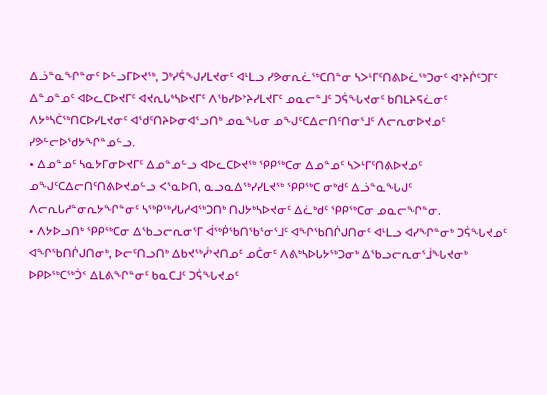ᐃᓘᓐᓇᖏᓐᓂᑦ ᐅᓪᓗᒥᐅᔪᖅ, ᑐᒃᓯᕌᖑᓯᒪᔪᓂᑦ ᐊᒻᒪᓗ ᓯᕗᓂᕆᓛᖅᑕᑎᓐᓂ ᓴᐳᒻᒥᑦᑎᕕᐅᓛᖅᑐᓂᑦ ᐊᔾᔨᒌᑦᑐᒥᑦ ᐃᓐᓄᓐᓄᑦ ᐊᐅᓚᑕᐅᔪᒥᑦ ᐊᔪᕆᒐᒃᓴᐅᔪᒥᑦ ᐱᖃᓯᐅᔾᔨᓯᒪᔪᒥᑦ ᓄᓇᓕᓐᒧᑦ ᑐᕌᖓᔪᓂᑦ ᑲᑎᒪᔨᕋᓛᓂᑦ ᐱᔭᒃᓴᑖᖅᑎᑕᐅᓯᒪᔪᓂᑦ ᐊᖁᑦᑎᔨᐅᓂᐊᕐᓗᑎᒃ ᓄᓇᖓᓂ ᓄᖑᑦᑕᐃᓕᑎᑦᑎᓂᕐᒧᑦ ᐱᓕᕆᓂᐅᔪᓄᑦ ᓯᕗᓪᓕᐅᖁᔭᖏᓐᓄᓪᓗ.
• ᐃᓄᓐᓄᑦ ᓴᓇᔭᒥᓂᐅᔪᒥᑦ ᐃᓄᓐᓄᓪᓗ ᐊᐅᓚᑕᐅᔪᖅ ᕿᑭᖅᑕᓂ ᐃᓄᓐᓄᑦ ᓴᐳᒻᒥᑦᑎᕕᐅᔪᓄᑦ ᓄᖑᑦᑕᐃᓕᑎᑦᑎᕕᐅᔪᓄᓪᓗ ᐸᕐᓇᐅᑎ, ᓇᓗᓇᐃᖅᓯᓯᒪᔪᖅ ᕿᑭᖅᑕ ᓂᒃᑯᑦ ᐃᓘᓐᓇᖓᒍᑦ ᐱᓕᕆᒐᓱᓐᓂᕆᔭᖏᓐᓂᑦ ᓴᖅᑭᖅᓯᒐᓱᐊᖅᑐᑎᒃ ᑎᒍᔭᒃᓴᐅᔪᓂᑦ ᐃᓛᒃᑯᑦ ᕿᑭᖅᑕᓂ ᓄᓇᓕᖏᓐᓂ.
• ᐱᔭᐅᓗᑎᒃ ᕿᑭᖅᑕᓂ ᐃᖃᓗᓕᕆᓂᕐᒥ ᐋᖅᑮᖃᑎᖃᕐᓂᕐᒧᑦ ᐊᖏᖃᑎᒌᒍᑎᓂᑦ ᐊᒻᒪᓗ ᐊᓯᖏᓐᓂᒃ ᑐᕌᖓᔪᓄᑦ ᐊᖏᖃᑎᒌᒍᑎᓂᒃ, ᐅᓕᑦᑎᓗᑎᒃ ᐃᑲᔪᖅᓰᔾᔪᑎᓄᑦ ᓄᑖᓂᑦ ᐱᕕᒃᓴᐅᒐᔭᖅᑐᓂᒃ ᐃᖃᓗᓕᕆᓂᕐᒨᖓᔪᓂᒃ ᐅᑭᐅᖅᑕᖅᑑᑉ ᐃᒪᕕᖏᓐᓂᑦ ᑲᓇᑕᒧᑦ ᑐᕌᖓᔪᓄᑦ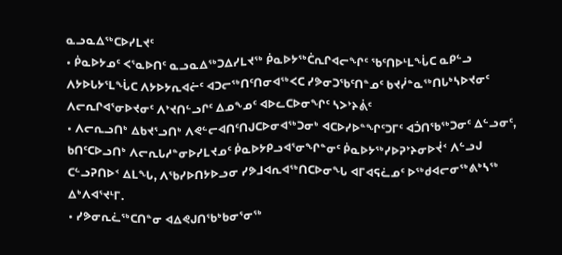ᓇᓗᓇᐃᖅᑕᐅᓯᒪᔪᑦ
• ᑮᓇᐅᔭᓄᑦ ᐸᕐᓇᐅᑎᑦ ᓇᓗᓇᐃᖅᑐᐃᓯᒪᔪᖅ ᑮᓇᐅᔭᖅᑖᕆᒋᐊᓕᖏᑦ ᖃᑦᑎᐅᒻᒪᖔᑕ ᓇᑭᓪᓗ ᐱᔭᐅᒐᔭᕐᒪᖔᑕ ᐱᔭᐅᔭᕆᐊᓖᑦ ᐊᑐᓕᖅᑎᑦᑎᓂᐊᖅᐸᑕ ᓯᕗᓂᑐᖃᑦᑎᓐᓄᑦ ᑲᔪᓰᓐᓇᖅᑎᒐᒃᓴᐅᔪᓂᑦ ᐱᓕᕆᒋᐊᕐᓂᐅᔪᓂᑦ ᐱᔾᔪᑎᓪᓗᒋᑦ ᐃᓄᖕᓄᑦ ᐊᐅᓚᑕᐅᓂᖏᑦ ᓴᐳᔾᔨᕖᑦ
• ᐱᓕᕆᓗᑎᒃ ᐃᑲᔪᕐᓗᑎᒃ ᐱᕙᓪᓕᐊᑎᑦᑎᒍᑕᐅᓂᐊᖅᑐᓂᒃ ᐊᑕᐅᓯᐅᓐᖏᑦᑐᒥᑦ ᐊᑑᑎᖃᖅᑐᓂᑦ ᐃᓪᓗᓂᑦ, ᑲᑎᑦᑕᐅᓗᑎᒃ ᐱᓕᕆᒐᓱᓐᓂᐅᓯᒪᔪᓄᑦ ᑮᓇᐅᔭᑭᓗᐊᕐᓂᖏᓐᓂᑦ ᑮᓇᐅᔭᖅᓯᐅᕈᔾᔨᓂᐅᔫᑉ ᐱᓪᓗᒍ ᑕᓪᓗᕈᑎᐅᑉ ᐃᒪᖓ, ᐱᖃᓯᐅᑎᔭᐅᓗᓂ ᓯᕗᒧᐊᕆᐊᖅᑎᑕᐅᓂᖓ ᐊᒥᐊᕋᓛᓄᑦ ᐅᖅᑯᐊᓕᓂᖅᕕᒃᓴᖅ ᐃᒃᐱᐊᕐᔪᒻᒥ.
• ᓯᕗᓂᕆᓛᖅᑕᑎᓐᓂ ᐊᐃᕙᒍᑎᖃᒃᑲᓂᕐᓂᖅ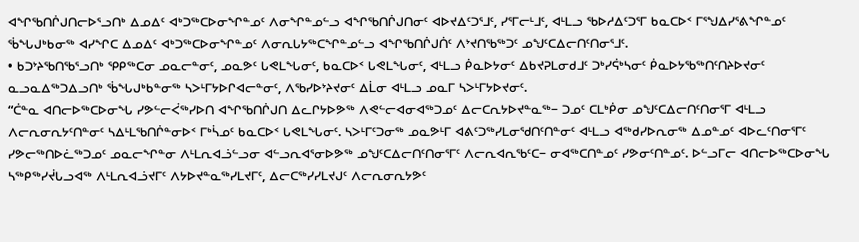ᐊᖏᖃᑎᒌᒍᑎᓕᐅᕐᓗᑎᒃ ᐃᓄᐃᑦ ᐊᒃᑐᖅᑕᐅᓂᖏᓐᓄᑦ ᐱᓂᖏᓐᓄᓪᓗ ᐊᖏᖃᑎᒌᒍᑎᓂᑦ ᐊᐅᔪᐃᑦᑐᕐᒧᑦ, ᓯᕐᒥᓕᒻᒧᑦ, ᐊᒻᒪᓗ ᖃᐅᓱᐃᑦᑐᕐᒥ ᑲᓇᑕᐅᑉ ᒥᕐᖑᐃᓯᕐᕕᖏᓐᓄᑦ ᖄᖓᒍᒃᑲᓂᖅ ᐊᓯᖏᑕ ᐃᓄᐃᑦ ᐊᒃᑐᖅᑕᐅᓂᖏᓐᓄᑦ ᐱᓂᕆᒐᔭᖅᑕᖏᓐᓄᓪᓗ ᐊᖏᖃᑎᒌᒍᑏᑦ ᐱᔾᔪᑎᖃᖅᑐᑦ ᓄᖑᑦᑕᐃᓕᑎᑦᑎᓂᕐᒧᑦ.
• ᑲᑐᔾᔨᖃᑎᖃᕐᓗᑎᒃ ᕿᑭᖅᑕᓂ ᓄᓇᓕᓐᓂᑦ, ᓄᓇᕗᑦ ᒐᕙᒪᖓᓂᑦ, ᑲᓇᑕᐅᑉ ᒐᕙᒪᖓᓂᑦ, ᐊᒻᒪᓗ ᑮᓇᐅᔭᓂᑦ ᐃᑲᔪᕈᒪᓂᑯᒧᑦ ᑐᒃᓯᕌᒃᓴᓂᑦ ᑮᓇᐅᔭᖃᖅᑎᑦᑎᔨᐅᔪᓂᑦ ᓇᓗᓇᐃᖅᑐᐃᓗᑎᒃ ᖄᖓᒍᒃᑲᓐᓂᖅ ᓴᐳᒻᒥᔭᐅᒋᐊᓕᓐᓂᑦ, ᐱᖃᓯᐅᔾᔨᔪᓂᑦ ᐃᒫᓂ ᐊᒻᒪᓗ ᓄᓇᒥ ᓴᐳᒻᒥᔭᐅᔪᓂᑦ.
“ᑖᓐᓇ ᐊᑎᓕᐅᖅᑕᐅᓂᖓ ᓯᕗᓪᓕᐹᖅᓯᐅᑎ ᐊᖏᖃᑎᒌᒍᑎ ᐃᓚᒋᔭᐅᕗᖅ ᐱᕙᓪᓕᐊᓂᐊᖅᑐᓄᑦ ᐃᓕᑕᕆᔭᐅᔪᓐᓇᖅ− ᑐᓄᑦ ᑕᒪᒃᑮᓂ ᓄᖑᑦᑕᐃᓕᑎᑦᑎᓂᕐᒥ ᐊᒻᒪᓗ ᐱᓕᕆᓂᕆᔭᑦᑎᓐᓂᑦ ᓴᐃᒻᒪᖃᑎᒌᓐᓂᐅᑉ ᒥᒃᓵᓄᑦ ᑲᓇᑕᐅᑉ ᒐᕙᒪᖓᓂᑦ. ᓴᐳᒻᒥᑦᑐᓂᖅ ᓄᓇᕗᒻᒥ ᐊᕕᑦᑐᖅᓯᒪᓂᖁᑎᑦᑎᓐᓂᑦ ᐊᒻᒪᓗ ᐊᖅᑯᓯᐅᕆᓂᖅ ᐃᓄᓐᓄᑦ ᐊᐅᓚᑦᑎᓂᕐᒥᑦ ᓯᕗᓕᖅᑎᐅᓛᖅᑐᓄᑦ ᓄᓇᓕᖏᓐᓂ ᐱᒻᒪᕆᐊᓘᓪᓗᓂ ᐊᓪᓗᕆᐊᕐᓂᐅᕗᖅ ᓄᖑᑦᑕᐃᓕᑎᑦᑎᓂᕐᒥᑦ ᐱᓕᕆᐊᕆᖃᑦᑕ− ᓂᐊᖅᑕᑎᓐᓄᑦ ᓯᕗᓂᑦᑎᓐᓄᑦ. ᐅᓪᓗᒥᓕ ᐊᑎᓕᐅᖅᑕᐅᓂᖓ ᓴᖅᑭᖅᓯᔫᒐᓗᐊᖅ ᐱᒻᒪᕆᐊᓘᔪᒥᑦ ᐱᔭᐅᔪᓐᓇᖅᓯᒪᔪᒥᑦ, ᐃᓕᑕᖅᓯᓯᒪᔪᒍᑦ ᐱᓕᕆᓂᕆᔭᕗᑦ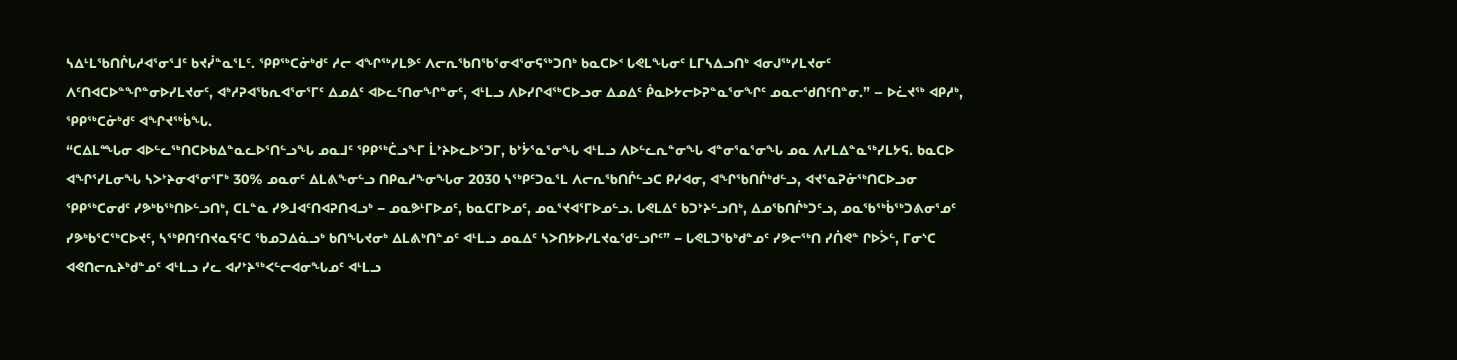ᓴᐃᒻᒪᖃᑎᒌᒐᓱᐊᕐᓂᕐᒧᑦ ᑲᔪᓰᓐᓇᕐᒪᑦ. ᕿᑭᖅᑕᓃᒃᑯᑦ ᓱᓕ ᐊᖏᖅᓯᒪᕗᑦ ᐱᓕᕆᖃᑎᖃᕐᓂᐊᕐᓂᕋᖅᑐᑎᒃ ᑲᓇᑕᐅᑉ ᒐᕙᒪᖓᓂᑦ ᒪᒥᓴᐃᓗᑎᒃ ᐊᓂᒍᖅᓯᒪᔪᓂᑦ ᐱᑦᑎᐊᑕᐅᓐᖏᓐᓂᐅᓯᒪᔪᓂᑦ, ᐊᒃᓱᕈᐊᖃᕆᐊᕐᓂᕐᒥᑦ ᐃᓄᐃᑦ ᐊᐅᓚᑦᑎᓂᖏᓐᓂᑦ, ᐊᒻᒪᓗ ᐱᐅᓯᒋᐊᖅᑕᐅᓗᓂ ᐃᓄᐃᑦ ᑮᓇᐅᔭᓕᐅᕈᓐᓇᕐᓂᖏᑦ ᓄᓇᓕᖁᑎᑦᑎᓐᓂ.” – ᐅᓛᔪᖅ ᐊᑭᓱᒃ, ᕿᑭᖅᑕᓃᒃᑯᑦ ᐊᖏᔪᖅᑳᖓ.
“ᑕᐃᒪᙵᓂ ᐊᐅᓪᓚᖅᑎᑕᐅᑲᐃᓐᓇᓚᐅᕐᑎᓪᓗᖓ ᓄᓇᒧᑦ ᕿᑭᕐᒃᑖᓗᖕᒥ ᒫᔾᔨᐅᓚᐅᕐᑐᒥ, ᑲᔾᔮᕐᓇᕐᓂᖓ ᐊᒻᒪᓗ ᐱᐅᓪᓚᕆᓐᓂᖓ ᐊᓐᓂᕐᓇᕐᓂᖓ ᓄᓇ ᐱᓯᒪᐃᓐᓇᕐᒃᓯᒪᔭᕋ. ᑲᓇᑕᐅ ᐊᖏᕐᓯᒪᓂᖓ ᓴᐳᔾᔨᓂᐊᕐᓂᕐᒥᒃ 30% ᓄᓇᓂᑦ ᐃᒪᕕᖕᓂᓪᓗ ᑎᑭᓇᓱᖕᓂᖓᓂ 2030 ᓴᕐᒃᑭᑦᑐᓇᕐᒪ ᐱᓕᕆᖃᑎᒌᓪᓗᑕ ᑭᓯᐊᓂ, ᐊᖏᖃᑎᒌᒃᑯᓪᓗ, ᐊᔪᕐᓇᕈᓃᕐᒃᑎᑕᐅᓗᓂ ᕿᑭᕐᒃᑕᓂᑯᑦ ᓯᕗᒃᑲᕐᒃᑎᐅᓪᓗᑎᒃ, ᑕᒪᓐᓇ ᓯᕗᒧᐊᑦᑎᐊᕈᑎᐊᓗᒃ − ᓄᓇᕗᒻᒥᐅᓄᑦ, ᑲᓇᑕᒥᐅᓄᑦ, ᓄᓇᕐᔪᐊᕐᒥᐅᓄᓪᓗ. ᒐᕙᒪᐃᑦ ᑲᑐᔾᔨᓪᓗᑎᒃ, ᐃᓄᖃᑎᒌᒃᑐᑦᓗ, ᓄᓇᖃᕐᒃᑳᕐᒃᑐᕕᓂᕐᓄᑦ ᓯᕗᒃᑲᕐᑕᕐᒃᑕᐅᔪᑦ, ᓴᕐᒃᑭᑎᑦᑎᔪᓇᕋᑦᑕ ᖃᓄᑐᐃᓈᓗᒃ ᑲᑎᖓᔪᓂᒃ ᐃᒪᕕᒃᑎᓐᓄᑦ ᐊᒻᒪᓗ ᓄᓇᐃᑦ ᓴᐳᑎᔭᐅᓯᒪᔪᓇᖁᓪᓗᒋᑦ” − ᒐᕙᒪᑐᖃᒃᑯᓐᓄᑦ ᓯᕗᓕᕐᒃᑎ ᓯᑏᕙᓐ ᒋᐅᐴᓪ, ᒥᓂᔅᑕ ᐊᕙᑎᓕᕆᔨᒃᑯᓐᓄᑦ ᐊᒻᒪᓗ ᓯᓚ ᐊᓯᔾᔨᕐᒃᐸᓪᓕᐊᓂᖓᓄᑦ ᐊᒻᒪᓗ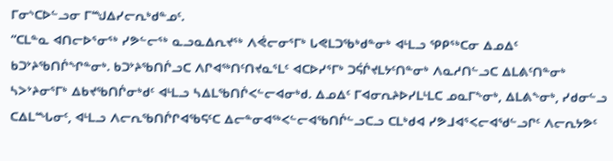ᒥᓂᔅᑕᐅᓪᓗᓂ ᒥᙳᐃᓯᓕᕆᒃᑯᓐᓄᑦ.
“ᑕᒪᓐᓇ ᐊᑎᓕᐅᕐᓂᕐᒃ ᓯᕗᓪᓕᕐᒃ ᓇᓗᓇᐃᕆᔪᕐᒃ ᐱᕚᓕᓂᕐᒥᒃ ᒐᕙᒪᑐᖃᒃᑯᓐᓂᒃ ᐊᒻᒪᓗ ᕿᑭᕐᒃᑕᓂ ᐃᓄᐃᑦ ᑲᑐᔾᔨᖃᑎᒌᖏᓐᓂᒃ. ᑲᑐᔾᔨᖃᑎᒌᓗᑕ ᐱᒋᐊᖅᑎᑦᑎᔪᓇᕐᒪᑦ ᐊᑕᐅᓯᕐᒥᒃ ᑐᕌᒌᔪᒪᔭᑦᑎᓐᓂᒃ ᐱᓇᓱᑎᓪᓗᑕ ᐃᒪᕕᑦᑎᓐᓂᒃ ᓴᐳᔾᔨᓂᕐᒥᒃ ᐃᑲᔪᖃᑎᒌᓂᒃᑯᑦ ᐊᒻᒪᓗ ᓴᐃᒪᖃᑎᒌᐸᓪᓕᐊᓂᒃᑯ. ᐃᓄᐃᑦ ᒥᐊᓂᕆᔨᐅᓯᒪᒻᒪᑕ ᓄᓇᒥᖕᓂᒃ, ᐃᒪᕕᖕᓂᒃ, ᓯᑯᓂᓪᓗ ᑕᐃᒪᙵᓂᑦ, ᐊᒻᒪᓗ ᐱᓕᕆᖃᑎᒌᒋᐊᖃᕋᑦᑕ ᐃᓕᓐᓂᐊᖅᐸᓪᓕᐊᖃᑎᒌᓪᓗᑕᓗ ᑕᒪᒃᑯᐊ ᓯᕗᒧᐊᕐᐸᓕᐊᖁᓪᓗᒋᑦ ᐱᓕᕆᔭᕗᑦ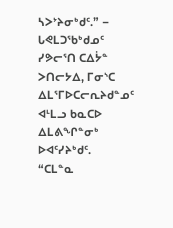ᓴᐳᔾᔨᓂᒃᑯᑦ.” − ᒐᕙᒪᑐᖃᒃᑯᓄᑦ ᓯᕗᓕᕐᑎ ᑕᐃᔮᓐ ᐳᑎᓕᔭᐃ, ᒥᓂᔅᑕ ᐃᒪᕐᒥᐅᑕᓕᕆᔨᑯᓐᓄᑦ ᐊᒻᒪᓗ ᑲᓇᑕᐅ ᐃᒪᕕᖏᓐᓂᒃ ᐅᐊᑦᓯᔨᒃᑯᑦ.
“ᑕᒪᓐᓇ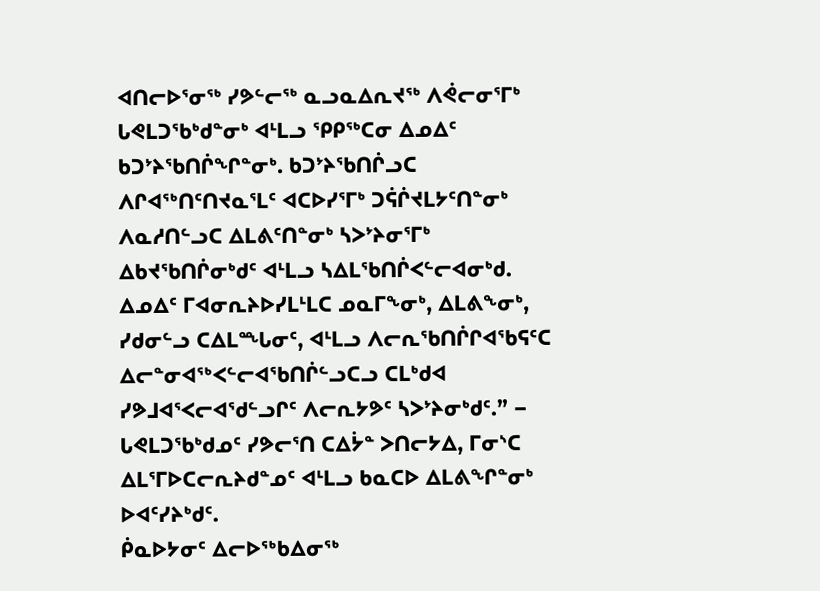ᐊᑎᓕᐅᕐᓂᕐᒃ ᓯᕗᓪᓕᕐᒃ ᓇᓗᓇᐃᕆᔪᕐᒃ ᐱᕚᓕᓂᕐᒥᒃ ᒐᕙᒪᑐᖃᒃᑯᓐᓂᒃ ᐊᒻᒪᓗ ᕿᑭᕐᒃᑕᓂ ᐃᓄᐃᑦ ᑲᑐᔾᔨᖃᑎᒌᖏᓐᓂᒃ. ᑲᑐᔾᔨᖃᑎᒌᓗᑕ ᐱᒋᐊᖅᑎᑦᑎᔪᓇᕐᒪᑦ ᐊᑕᐅᓯᕐᒥᒃ ᑐᕌᒌᔪᒪᔭᑦᑎᓐᓂᒃ ᐱᓇᓱᑎᓪᓗᑕ ᐃᒪᕕᑦᑎᓐᓂᒃ ᓴᐳᔾᔨᓂᕐᒥᒃ ᐃᑲᔪᖃᑎᒌᓂᒃᑯᑦ ᐊᒻᒪᓗ ᓴᐃᒪᖃᑎᒌᐸᓪᓕᐊᓂᒃᑯ. ᐃᓄᐃᑦ ᒥᐊᓂᕆᔨᐅᓯᒪᒻᒪᑕ ᓄᓇᒥᖕᓂᒃ, ᐃᒪᕕᖕᓂᒃ, ᓯᑯᓂᓪᓗ ᑕᐃᒪᙵᓂᑦ, ᐊᒻᒪᓗ ᐱᓕᕆᖃᑎᒌᒋᐊᖃᕋᑦᑕ ᐃᓕᓐᓂᐊᖅᐸᓪᓕᐊᖃᑎᒌᓪᓗᑕᓗ ᑕᒪᒃᑯᐊ ᓯᕗᒧᐊᕐᐸᓕᐊᖁᓪᓗᒋᑦ ᐱᓕᕆᔭᕗᑦ ᓴᐳᔾᔨᓂᒃᑯᑦ.” − ᒐᕙᒪᑐᖃᒃᑯᓄᑦ ᓯᕗᓕᕐᑎ ᑕᐃᔮᓐ ᐳᑎᓕᔭᐃ, ᒥᓂᔅᑕ ᐃᒪᕐᒥᐅᑕᓕᕆᔨᑯᓐᓄᑦ ᐊᒻᒪᓗ ᑲᓇᑕᐅ ᐃᒪᕕᖏᓐᓂᒃ ᐅᐊᑦᓯᔨᒃᑯᑦ.
ᑮᓇᐅᔭᓂᑦ ᐃᓕᐅᖅᑲᐃᓂᖅ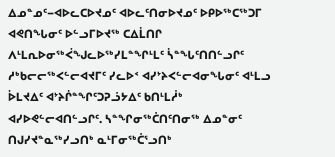ᐃᓄᓐᓄᑦ−ᐊᐅᓚᑕᐅᔪᓄᑦ ᐊᐅᓚᑦᑎᓂᐅᔪᓄᑦ ᐅᑭᐅᖅᑕᖅᑐᒥ ᐊᕙᑎᖓᓂᑦ ᐅᓪᓗᒥᐅᔪᖅ ᑕᐃᒫᑎᒋ ᐱᒻᒪᕆᐅᓂᖅᐹᖑᓚᐅᖅᓯᒪᓐᖏᒻᒪᑦ ᓵᓐᖓᑦᑎᑎᓪᓗᒋᑦ ᓱᒃᑲᓕᓕᖅᐸᓪᓕᐊᔪᒥᑦ ᓯᓚᐅᑉ ᐊᓯᔾᔨᐸᓪᓕᐊᓂᖓᓂᑦ ᐊᒻᒪᓗ ᐆᒪᔪᐃᑦ ᐊᔾᔨᒌᓐᖏᑦᑐᕈᓘᔭᐃᑦ ᑲᑎᒻᒪᓲᒃ ᐊᓯᐅᕙᓪᓕᐊᑎᓪᓗᒋᑦ. ᓴᓐᖏᓂᖅᑖᑎᑦᑎᓂᖅ ᐃᓄᓐᓂᑦ ᑎᒍᓯᔪᓐᓇᖅᓯᓗᑎᒃ ᓇᒻᒥᓂᖅᑖᕐᓗᑎᒃ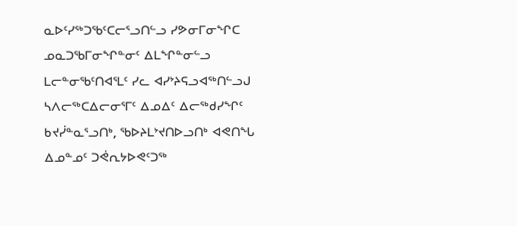ᓇᐅᑦᓯᖅᑐᖃᑦᑕᓕᕐᓗᑎᓪᓗ ᓯᕗᓂᒥᓂᖏᑕ ᓄᓇᑐᖃᒥᓂᖏᓐᓂᑦ ᐃᒪᖏᓐᓂᓪᓗ ᒪᓕᓐᓂᖃᑦᑎᐊᕐᒪᑦ ᓯᓚ ᐊᓯᔾᔨᕋᓗᐊᖅᑎᓪᓗᒍ ᓴᐱᓕᖅᑕᐃᓕᓂᕐᒥᑦ ᐃᓄᐃᑦ ᐃᓕᖅᑯᓯᖏᑦ ᑲᔪᓰᓐᓇᕐᓗᑎᒃ, ᖃᐅᔨᒪᔾᔪᑎᐅᓗᑎᒃ ᐊᕙᑎᖓ ᐃᓄᓐᓄᑦ ᑐᕚᕆᔭᐅᕙᑦᑐᖅ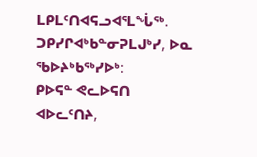ᒪᑭᒪᑦᑎᐊᕋᓗᐊᕐᒪᖔᖅ.
ᑐᑭᓯᒋᐊᒃᑲᓐᓂᕈᒪᒍᒃᓯ, ᐅᓇ ᖃᐅᔨᒃᑲᖅᓯᐅᒃ:
ᑭᐅᕋᓐ ᕙᓚᐅᕋᑎ
ᐊᐅᓚᑦᑎᔨ,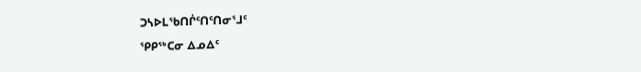ᑐᓴᐅᒪᖃᑎᒌᑦᑎᑦᑎᓂᕐᒧᑦ
ᕿᑭᖅᑕᓂ ᐃᓄᐃᑦ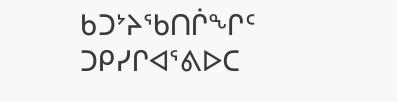ᑲᑐᔾᔨᖃᑎᒌᖏᑦ
ᑐᑭᓯᒋᐊᕐᕕᐅᑕ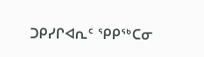ᑐᑭᓯᒋᐊᕆᑦ ᕿᑭᖅᑕᓂ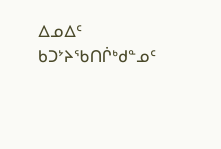ᐃᓄᐃᑦ ᑲᑐᔾᔨᖃᑎᒌᒃᑯᓐᓄᑦ